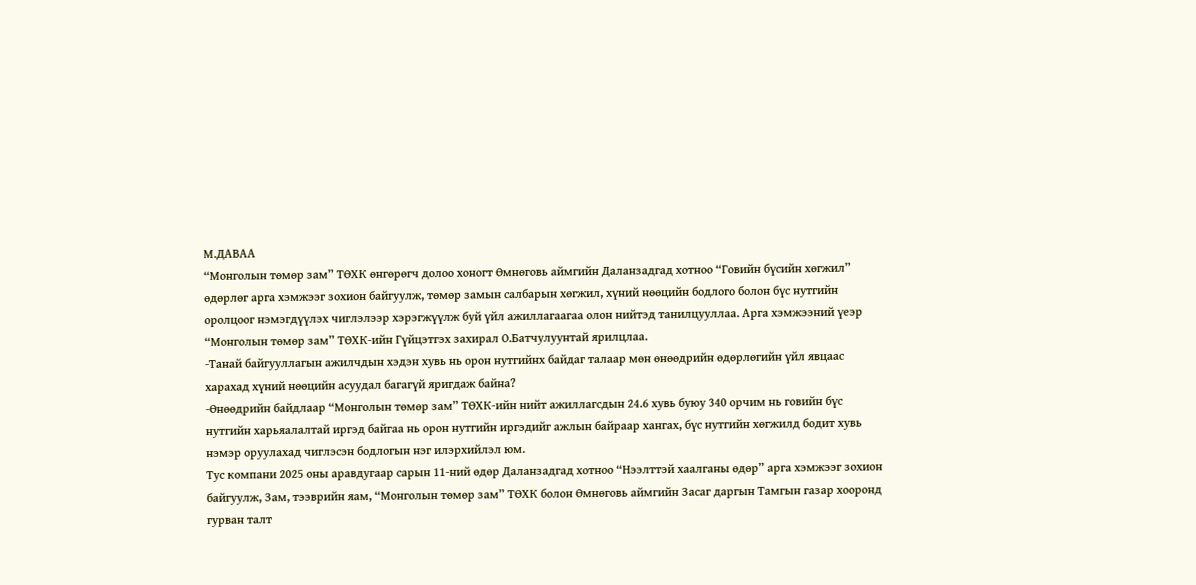М.ДАВАА
“Монголын төмөр зам” ТӨХК өнгөрөгч долоо хоногт Өмнөговь аймгийн Даланзадгад хотноо “Говийн бүсийн хөгжил” өдөрлөг арга хэмжээг зохион байгуулж, төмөр замын салбарын хөгжил, хүний нөөцийн бодлого болон бүс нутгийн оролцоог нэмэгдүүлэх чиглэлээр хэрэгжүүлж буй үйл ажиллагаагаа олон нийтэд танилцууллаа. Арга хэмжээний үеэр “Монголын төмөр зам” ТӨХК-ийн Гүйцэтгэх захирал О.Батчулуунтай ярилцлаа.
-Танай байгууллагын ажилчдын хэдэн хувь нь орон нутгийнх байдаг талаар мөн өнөөдрийн өдөрлөгийн үйл явцаас харахад хүний нөөцийн асуудал багагүй яригдаж байна?
-Өнөөдрийн байдлаар “Монголын төмөр зам” ТӨХК-ийн нийт ажиллагсдын 24.6 хувь буюу 340 орчим нь говийн бүс нутгийн харьяалалтай иргэд байгаа нь орон нутгийн иргэдийг ажлын байраар хангах, бүс нутгийн хөгжилд бодит хувь нэмэр оруулахад чиглэсэн бодлогын нэг илэрхийлэл юм.
Тус компани 2025 оны аравдугаар сарын 11-ний өдөр Даланзадгад хотноо “Нээлттэй хаалганы өдөр” арга хэмжээг зохион байгуулж, Зам, тээврийн яам, “Монголын төмөр зам” ТӨХК болон Өмнөговь аймгийн Засаг даргын Тамгын газар хооронд гурван талт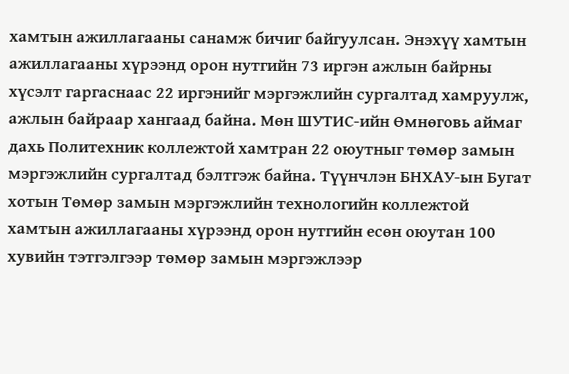хамтын ажиллагааны санамж бичиг байгуулсан. Энэхүү хамтын ажиллагааны хүрээнд орон нутгийн 73 иргэн ажлын байрны хүсэлт гаргаснаас 22 иргэнийг мэргэжлийн сургалтад хамруулж, ажлын байраар хангаад байна. Мөн ШУТИС-ийн Өмнөговь аймаг дахь Политехник коллежтой хамтран 22 оюутныг төмөр замын мэргэжлийн сургалтад бэлтгэж байна. Түүнчлэн БНХАУ-ын Бугат хотын Төмөр замын мэргэжлийн технологийн коллежтой хамтын ажиллагааны хүрээнд орон нутгийн есөн оюутан 100 хувийн тэтгэлгээр төмөр замын мэргэжлээр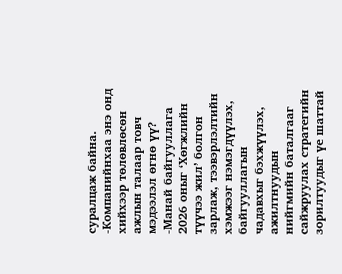суралцаж байна.
-Компанийнхаа энэ онд хийхээр төлөвлөсөн ажлын талаар товч мэдээлэл өгнө үү?
-Манай байгууллага 2026 оныг ‘Хөгжлийн түүчээ жил’ болгон зарлаж, тээвэрлэлтийн хэмжээг нэмэгдүүлэх, байгууллагын чадавхыг бэхжүүлэх, ажилтнуудын нийгмийн баталгааг сайжруулах стратегийн зорилтуудыг үе шаттай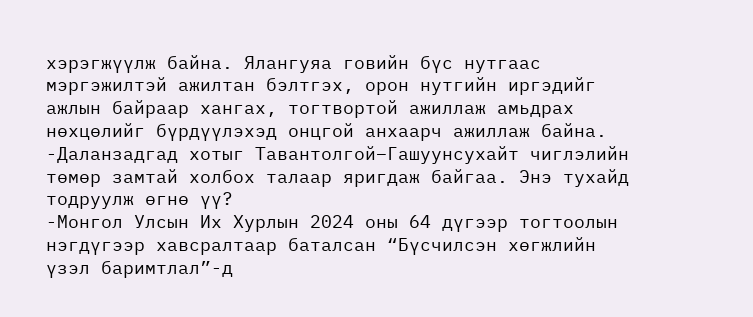хэрэгжүүлж байна. Ялангуяа говийн бүс нутгаас мэргэжилтэй ажилтан бэлтгэх, орон нутгийн иргэдийг ажлын байраар хангах, тогтвортой ажиллаж амьдрах нөхцөлийг бүрдүүлэхэд онцгой анхаарч ажиллаж байна.
-Даланзадгад хотыг Тавантолгой–Гашуунсухайт чиглэлийн төмөр замтай холбох талаар яригдаж байгаа. Энэ тухайд тодруулж өгнө үү?
-Монгол Улсын Их Хурлын 2024 оны 64 дүгээр тогтоолын нэгдүгээр хавсралтаар баталсан “Бүсчилсэн хөгжлийн үзэл баримтлал”-д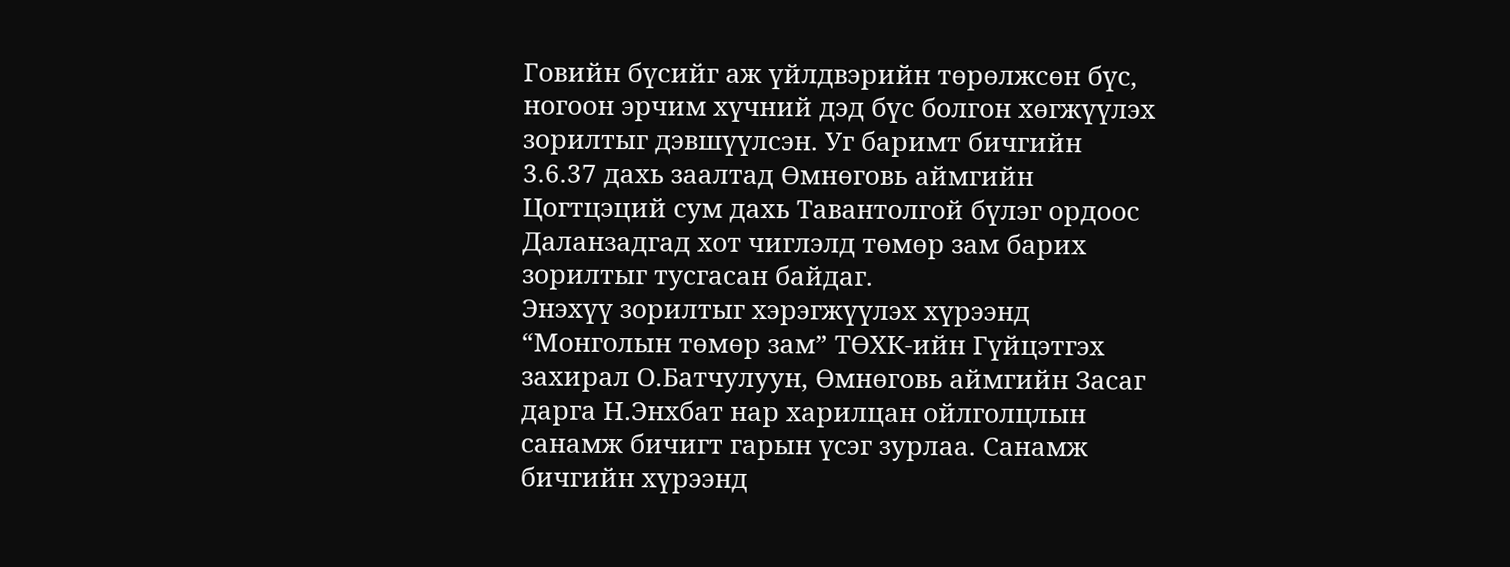Говийн бүсийг аж үйлдвэрийн төрөлжсөн бүс, ногоон эрчим хүчний дэд бүс болгон хөгжүүлэх зорилтыг дэвшүүлсэн. Уг баримт бичгийн 3.6.37 дахь заалтад Өмнөговь аймгийн Цогтцэций сум дахь Тавантолгой бүлэг ордоос Даланзадгад хот чиглэлд төмөр зам барих зорилтыг тусгасан байдаг.
Энэхүү зорилтыг хэрэгжүүлэх хүрээнд “Монголын төмөр зам” ТӨХК-ийн Гүйцэтгэх захирал О.Батчулуун, Өмнөговь аймгийн Засаг дарга Н.Энхбат нар харилцан ойлголцлын санамж бичигт гарын үсэг зурлаа. Санамж бичгийн хүрээнд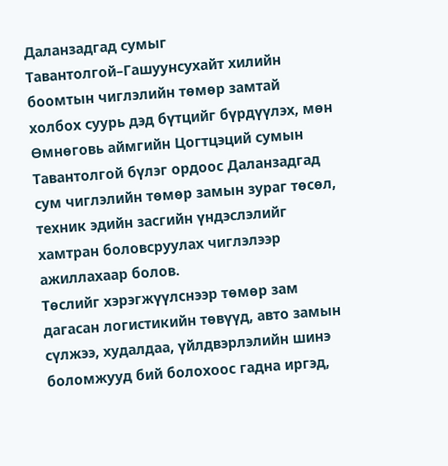Даланзадгад сумыг Тавантолгой–Гашуунсухайт хилийн боомтын чиглэлийн төмөр замтай холбох суурь дэд бүтцийг бүрдүүлэх, мөн Өмнөговь аймгийн Цогтцэций сумын Тавантолгой бүлэг ордоос Даланзадгад сум чиглэлийн төмөр замын зураг төсөл, техник эдийн засгийн үндэслэлийг хамтран боловсруулах чиглэлээр ажиллахаар болов.
Төслийг хэрэгжүүлснээр төмөр зам дагасан логистикийн төвүүд, авто замын сүлжээ, худалдаа, үйлдвэрлэлийн шинэ боломжууд бий болохоос гадна иргэд,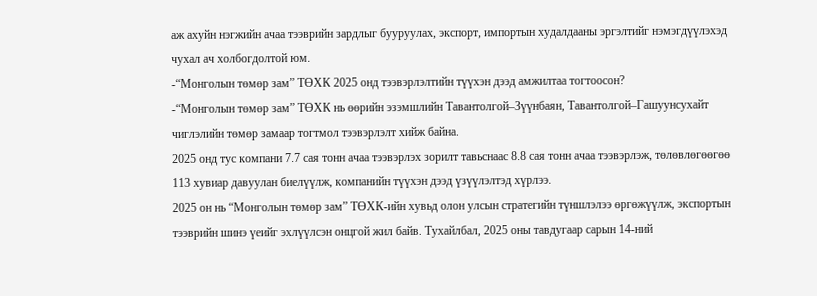аж ахуйн нэгжийн ачаа тээврийн зардлыг бууруулах, экспорт, импортын худалдааны эргэлтийг нэмэгдүүлэхэд чухал ач холбогдолтой юм.
-“Монголын төмөр зам” ТӨХК 2025 онд тээвэрлэлтийн түүхэн дээд амжилтаа тогтоосон?
-“Монголын төмөр зам” ТӨХК нь өөрийн эзэмшлийн Тавантолгой–Зүүнбаян, Тавантолгой–Гашуунсухайт чиглэлийн төмөр замаар тогтмол тээвэрлэлт хийж байна.
2025 онд тус компани 7.7 сая тонн ачаа тээвэрлэх зорилт тавьснаас 8.8 сая тонн ачаа тээвэрлэж, төлөвлөгөөгөө 113 хувиар давуулан биелүүлж, компанийн түүхэн дээд үзүүлэлтэд хүрлээ.
2025 он нь “Монголын төмөр зам” ТӨХК-ийн хувьд олон улсын стратегийн түншлэлээ өргөжүүлж, экспортын тээврийн шинэ үеийг эхлүүлсэн онцгой жил байв. Тухайлбал, 2025 оны тавдугаар сарын 14-ний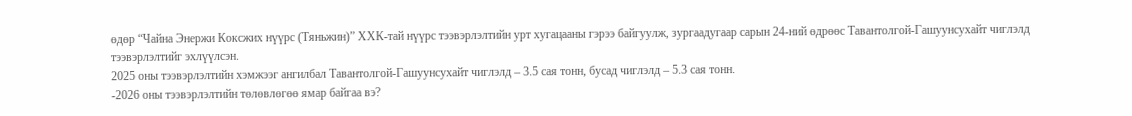өдөр “Чайна Энержи Коксжих нүүрс (Тяньжин)” ХХК-тай нүүрс тээвэрлэлтийн урт хугацааны гэрээ байгуулж, зургаадугаар сарын 24-ний өдрөөс Тавантолгой-Гашуунсухайт чиглэлд тээвэрлэлтийг эхлүүлсэн.
2025 оны тээвэрлэлтийн хэмжээг ангилбал Тавантолгой-Гашуунсухайт чиглэлд – 3.5 сая тонн, бусад чиглэлд – 5.3 сая тонн.
-2026 оны тээвэрлэлтийн төлөвлөгөө ямар байгаа вэ?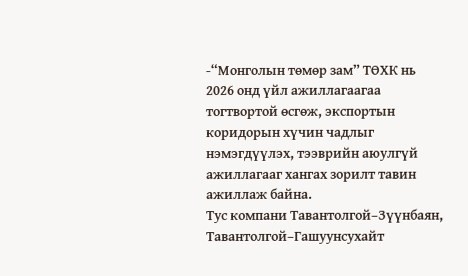-“Монголын төмөр зам” ТӨХК нь 2026 онд үйл ажиллагаагаа тогтвортой өсгөж, экспортын коридорын хүчин чадлыг нэмэгдүүлэх, тээврийн аюулгүй ажиллагааг хангах зорилт тавин ажиллаж байна.
Тус компани Тавантолгой–Зүүнбаян, Тавантолгой–Гашуунсухайт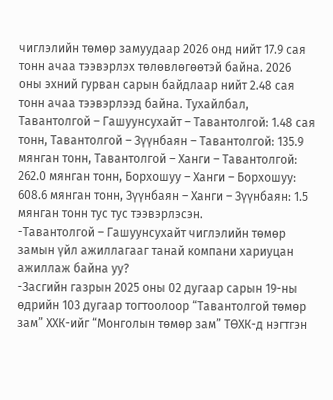чиглэлийн төмөр замуудаар 2026 онд нийт 17.9 сая тонн ачаа тээвэрлэх төлөвлөгөөтэй байна. 2026 оны эхний гурван сарын байдлаар нийт 2.48 сая тонн ачаа тээвэрлээд байна. Тухайлбал, Тавантолгой – Гашуунсухайт – Тавантолгой: 1.48 сая тонн, Тавантолгой – Зүүнбаян – Тавантолгой: 135.9 мянган тонн, Тавантолгой – Ханги – Тавантолгой: 262.0 мянган тонн, Борхошуу – Ханги – Борхошуу: 608.6 мянган тонн, Зүүнбаян – Ханги – Зүүнбаян: 1.5 мянган тонн тус тус тээвэрлэсэн.
-Тавантолгой – Гашуунсухайт чиглэлийн төмөр замын үйл ажиллагааг танай компани хариуцан ажиллаж байна уу?
-Засгийн газрын 2025 оны 02 дугаар сарын 19-ны өдрийн 103 дугаар тогтоолоор “Тавантолгой төмөр зам” ХХК-ийг “Монголын төмөр зам” ТӨХК-д нэгтгэн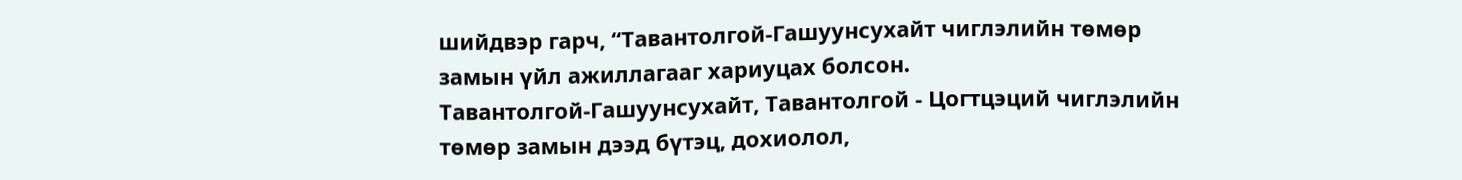шийдвэр гарч, “Тавантолгой-Гашуунсухайт чиглэлийн төмөр замын үйл ажиллагааг хариуцах болсон.
Тавантолгой-Гашуунсухайт, Тавантолгой - Цогтцэций чиглэлийн төмөр замын дээд бүтэц, дохиолол,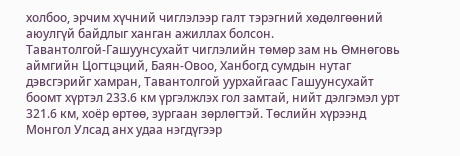холбоо, эрчим хүчний чиглэлээр галт тэрэгний хөдөлгөөний аюулгүй байдлыг ханган ажиллах болсон.
Тавантолгой-Гашуунсухайт чиглэлийн төмөр зам нь Өмнөговь аймгийн Цогтцэций, Баян-Овоо, Ханбогд сумдын нутаг дэвсгэрийг хамран, Тавантолгой уурхайгаас Гашуунсухайт боомт хүртэл 233.6 км үргэлжлэх гол замтай, нийт дэлгэмэл урт 321.6 км, хоёр өртөө, зургаан зөрлөгтэй. Төслийн хүрээнд Монгол Улсад анх удаа нэгдүгээр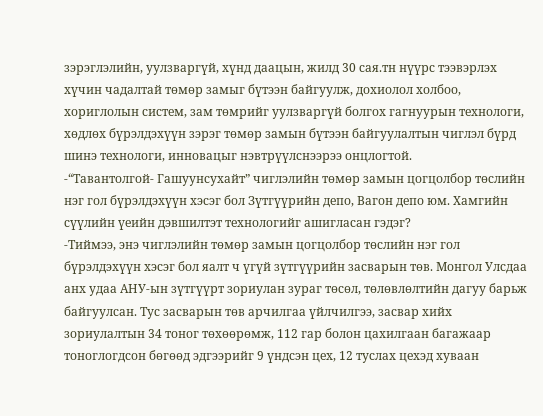зэрэглэлийн, уулзваргүй, хүнд даацын, жилд 30 сая.тн нүүрс тээвэрлэх хүчин чадалтай төмөр замыг бүтээн байгуулж, дохиолол холбоо, хориглолын систем, зам төмрийг уулзваргүй болгох гагнуурын технологи, хөдлөх бүрэлдэхүүн зэрэг төмөр замын бүтээн байгуулалтын чиглэл бүрд шинэ технологи, инновацыг нэвтрүүлснээрээ онцлогтой.
-“Тавантолгой- Гашуунсухайт” чиглэлийн төмөр замын цогцолбор төслийн нэг гол бүрэлдэхүүн хэсэг бол Зүтгүүрийн депо, Вагон депо юм. Хамгийн сүүлийн үеийн дэвшилтэт технологийг ашигласан гэдэг?
-Тиймээ, энэ чиглэлийн төмөр замын цогцолбор төслийн нэг гол бүрэлдэхүүн хэсэг бол яалт ч үгүй зүтгүүрийн засварын төв. Монгол Улсдаа анх удаа АНУ-ын зүтгүүрт зориулан зураг төсөл, төлөвлөлтийн дагуу барьж байгуулсан. Тус засварын төв арчилгаа үйлчилгээ, засвар хийх зориулалтын 34 тоног төхөөрөмж, 112 гар болон цахилгаан багажаар тоноглогдсон бөгөөд эдгээрийг 9 үндсэн цех, 12 туслах цехэд хуваан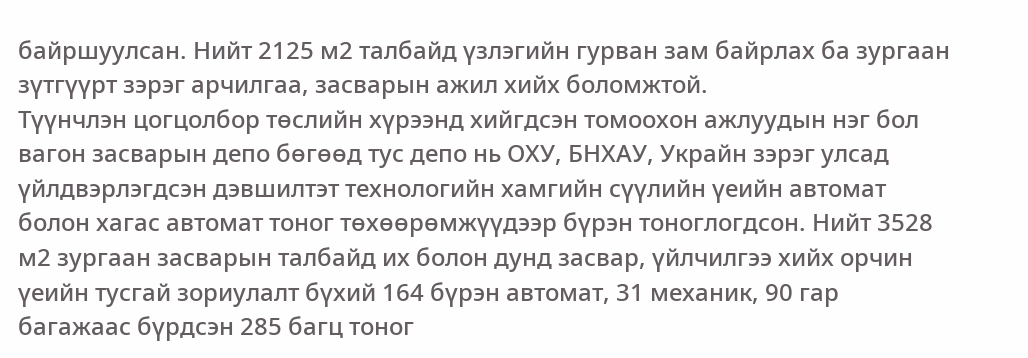байршуулсан. Нийт 2125 м2 талбайд үзлэгийн гурван зам байрлах ба зургаан зүтгүүрт зэрэг арчилгаа, засварын ажил хийх боломжтой.
Түүнчлэн цогцолбор төслийн хүрээнд хийгдсэн томоохон ажлуудын нэг бол вагон засварын депо бөгөөд тус депо нь ОХУ, БНХАУ, Украйн зэрэг улсад үйлдвэрлэгдсэн дэвшилтэт технологийн хамгийн сүүлийн үеийн автомат болон хагас автомат тоног төхөөрөмжүүдээр бүрэн тоноглогдсон. Нийт 3528 м2 зургаан засварын талбайд их болон дунд засвар, үйлчилгээ хийх орчин үеийн тусгай зориулалт бүхий 164 бүрэн автомат, 31 механик, 90 гар багажаас бүрдсэн 285 багц тоног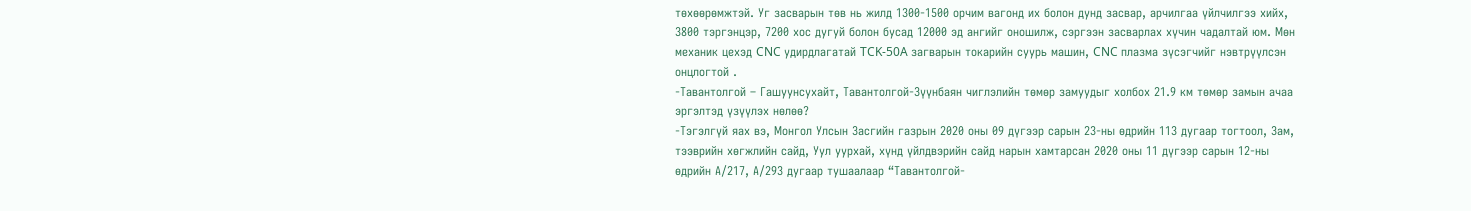төхөөрөмжтэй. Уг засварын төв нь жилд 1300-1500 орчим вагонд их болон дунд засвар, арчилгаа үйлчилгээ хийх, 3800 тэргэнцэр, 7200 хос дугуй болон бусад 12000 эд ангийг оношилж, сэргээн засварлах хүчин чадалтай юм. Мөн механик цехэд CNC удирдлагатай TCK-50A загварын токарийн суурь машин, CNC плазма зүсэгчийг нэвтрүүлсэн онцлогтой .
-Тавантолгой – Гашуунсухайт, Тавантолгой-Зүүнбаян чиглэлийн төмөр замуудыг холбох 21.9 км төмөр замын ачаа эргэлтэд үзүүлэх нөлөө?
-Тэгэлгүй яах вэ, Монгол Улсын Засгийн газрын 2020 оны 09 дүгээр сарын 23-ны өдрийн 113 дугаар тогтоол, Зам, тээврийн хөгжлийн сайд, Уул уурхай, хүнд үйлдвэрийн сайд нарын хамтарсан 2020 оны 11 дүгээр сарын 12-ны өдрийн А/217, А/293 дугаар тушаалаар “Тавантолгой-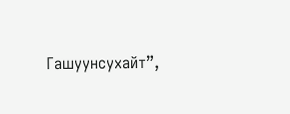Гашуунсухайт”,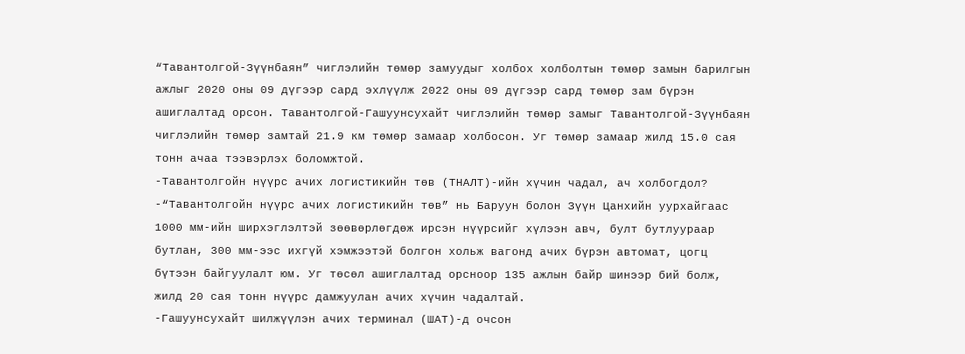“Тавантолгой-Зүүнбаян” чиглэлийн төмөр замуудыг холбох холболтын төмөр замын барилгын ажлыг 2020 оны 09 дүгээр сард эхлүүлж 2022 оны 09 дүгээр сард төмөр зам бүрэн ашиглалтад орсон. Тавантолгой-Гашуунсухайт чиглэлийн төмөр замыг Тавантолгой-Зүүнбаян чиглэлийн төмөр замтай 21.9 км төмөр замаар холбосон. Уг төмөр замаар жилд 15.0 сая тонн ачаа тээвэрлэх боломжтой.
-Тавантолгойн нүүрс ачих логистикийн төв (ТНАЛТ)-ийн хүчин чадал, ач холбогдол?
-“Тавантолгойн нүүрс ачих логистикийн төв” нь Баруун болон Зүүн Цанхийн уурхайгаас 1000 мм-ийн ширхэглэлтэй зөөвөрлөгдөж ирсэн нүүрсийг хүлээн авч, булт бутлуураар бутлан, 300 мм-ээс ихгүй хэмжээтэй болгон хольж вагонд ачих бүрэн автомат, цогц бүтээн байгуулалт юм. Уг төсөл ашиглалтад орсноор 135 ажлын байр шинээр бий болж, жилд 20 сая тонн нүүрс дамжуулан ачих хүчин чадалтай.
-Гашуунсухайт шилжүүлэн ачих терминал (ШАТ)-д очсон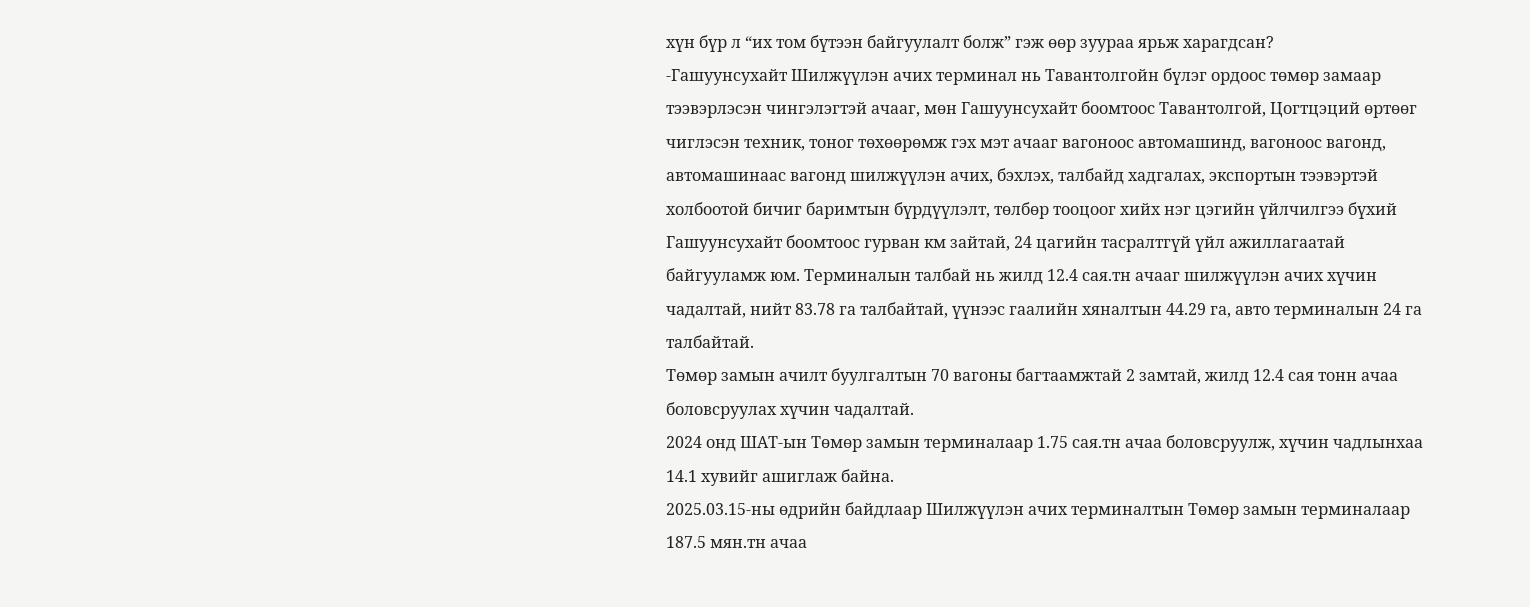хүн бүр л “их том бүтээн байгуулалт болж” гэж өөр зуураа ярьж харагдсан?
-Гашуунсухайт Шилжүүлэн ачих терминал нь Тавантолгойн бүлэг ордоос төмөр замаар тээвэрлэсэн чингэлэгтэй ачааг, мөн Гашуунсухайт боомтоос Тавантолгой, Цогтцэций өртөөг чиглэсэн техник, тоног төхөөрөмж гэх мэт ачааг вагоноос автомашинд, вагоноос вагонд, автомашинаас вагонд шилжүүлэн ачих, бэхлэх, талбайд хадгалах, экспортын тээвэртэй холбоотой бичиг баримтын бүрдүүлэлт, төлбөр тооцоог хийх нэг цэгийн үйлчилгээ бүхий Гашуунсухайт боомтоос гурван км зайтай, 24 цагийн тасралтгүй үйл ажиллагаатай байгууламж юм. Терминалын талбай нь жилд 12.4 сая.тн ачааг шилжүүлэн ачих хүчин чадалтай, нийт 83.78 га талбайтай, үүнээс гаалийн хяналтын 44.29 га, авто терминалын 24 га талбайтай.
Төмөр замын ачилт буулгалтын 70 вагоны багтаамжтай 2 замтай, жилд 12.4 сая тонн ачаа боловсруулах хүчин чадалтай.
2024 онд ШАТ-ын Төмөр замын терминалаар 1.75 сая.тн ачаа боловсруулж, хүчин чадлынхаа 14.1 хувийг ашиглаж байна.
2025.03.15-ны өдрийн байдлаар Шилжүүлэн ачих терминалтын Төмөр замын терминалаар 187.5 мян.тн ачаа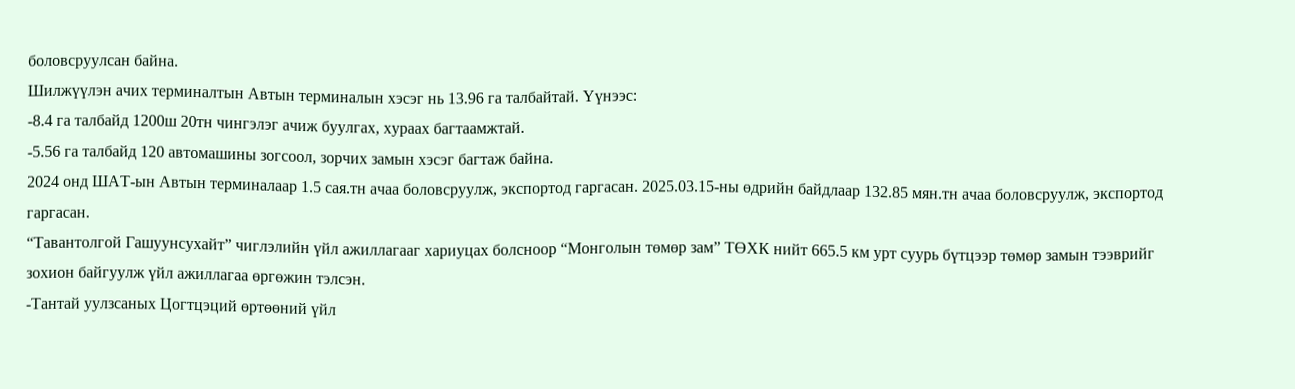боловсруулсан байна.
Шилжүүлэн ачих терминалтын Автын терминалын хэсэг нь 13.96 га талбайтай. Үүнээс:
-8.4 га талбайд 1200ш 20тн чингэлэг ачиж буулгах, хураах багтаамжтай.
-5.56 га талбайд 120 автомашины зогсоол, зорчих замын хэсэг багтаж байна.
2024 онд ШАТ-ын Автын терминалаар 1.5 сая.тн ачаа боловсруулж, экспортод гаргасан. 2025.03.15-ны өдрийн байдлаар 132.85 мян.тн ачаа боловсруулж, экспортод гаргасан.
“Тавантолгой Гашуунсухайт” чиглэлийн үйл ажиллагааг хариуцах болсноор “Монголын төмөр зам” ТӨХК нийт 665.5 км урт суурь бүтцээр төмөр замын тээврийг зохион байгуулж үйл ажиллагаа өргөжин тэлсэн.
-Тантай уулзсаных Цогтцэций өртөөний үйл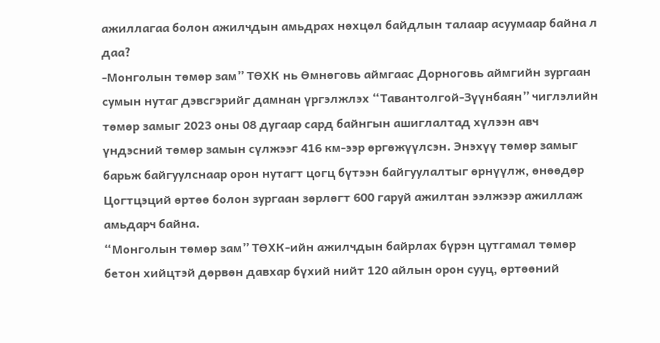ажиллагаа болон ажилчдын амьдрах нөхцөл байдлын талаар асуумаар байна л даа?
-Монголын төмөр зам” ТӨХК нь Өмнөговь аймгаас Дорноговь аймгийн зургаан сумын нутаг дэвсгэрийг дамнан үргэлжлэх “Тавантолгой-Зүүнбаян” чиглэлийн төмөр замыг 2023 оны 08 дугаар сард байнгын ашиглалтад хүлээн авч үндэсний төмөр замын сүлжээг 416 км-ээр өргөжүүлсэн. Энэхүү төмөр замыг барьж байгуулснаар орон нутагт цогц бүтээн байгуулалтыг өрнүүлж, өнөөдөр Цогтцэций өртөө болон зургаан зөрлөгт 600 гаруй ажилтан ээлжээр ажиллаж амьдарч байна.
“Монголын төмөр зам” ТӨХК-ийн ажилчдын байрлах бүрэн цутгамал төмөр бетон хийцтэй дөрвөн давхар бүхий нийт 120 айлын орон сууц, өртөөний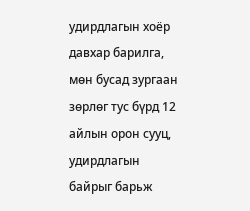удирдлагын хоёр давхар барилга, мөн бусад зургаан зөрлөг тус бүрд 12 айлын орон сууц, удирдлагын байрыг барьж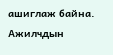ашиглаж байна. Ажилчдын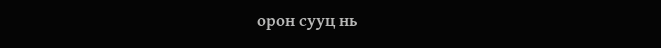орон сууц нь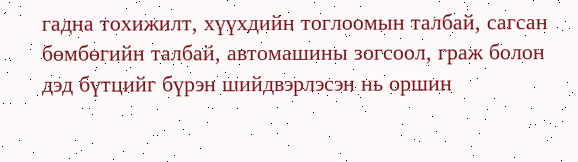гадна тохижилт, хүүхдийн тоглоомын талбай, сагсан бөмбөгийн талбай, автомашины зогсоол, граж болон дэд бүтцийг бүрэн шийдвэрлэсэн нь оршин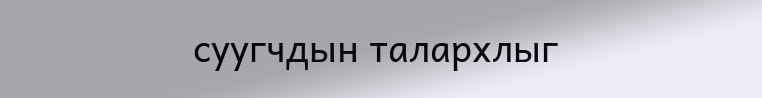суугчдын талархлыг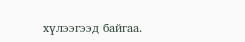хүлээгээд байгаа.